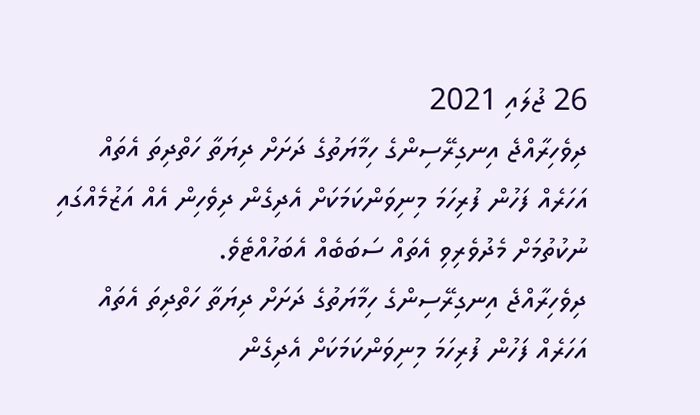26 ޖުލައި 2021
ދިވެހިރާއްޖެ އިނގިރޭސިންގެ ހިމާޔަތުގެ ދަށަށް ދިޔަތާ ހަތްދިތަ އެތައް އަހަރެއް ފަހުން ފުރިހަމަ މިނިވަންކަމަކަށް އެދިގެން ދިވެހިން އެއް އަޒުމެއްގައި ނުކުތުމަށް މެދުވެރިވި އެތައް ސަބަބެއް އެބަހުއްޓެވެ.
ދިވެހިރާއްޖެ އިނގިރޭސިންގެ ހިމާޔަތުގެ ދަށަށް ދިޔަތާ ހަތްދިތަ އެތައް އަހަރެއް ފަހުން ފުރިހަމަ މިނިވަންކަމަކަށް އެދިގެން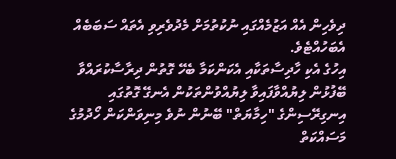ދިވެހިން އެއް އަޒުމެއްގައި ނުކުތުމަށް މެދުވެރިވި އެތައް ސަބަބެއް އެބަހުއްޓެވެ.
އިހުގެ އެކި ހާދިސާތަކާއި އެކަންކަމާ ބެހޭ ގޮތުން ދިރާސާކުރައްވާ ބޭފުޅުން ލިޔުއްވާފައިވާ ލިޔުއްވުންތަކުން އެނގޭ ގޮތުގައި އިނގިރޭސިންގެ "ހިމާޔަތް" ބޭނުން ނުވެ މިނިވަންކަން ހޯދުމުގެ މަސައްކަތް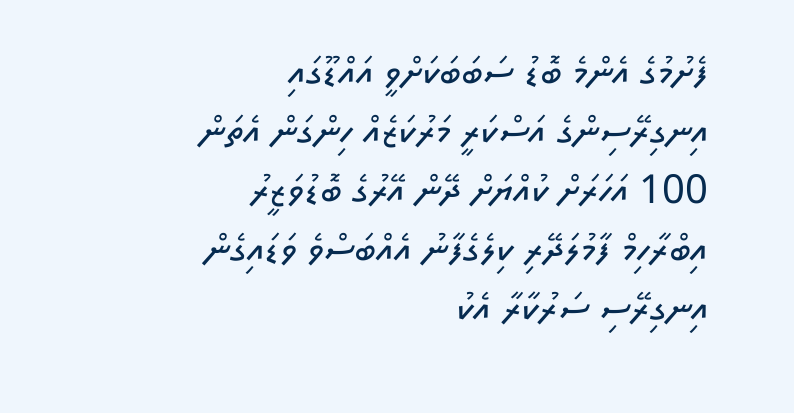ފެށުމުގެ އެންމެ ބޮޑު ސަބަބަކަށްވީ އައްޑޫގައި އިނގިރޭސިންގެ އަސްކަރީ މަރުކަޒެއް ހިންގަން އެތަން 100 އަހަރަށް ކުއްޔަށް ދޭން އޭރުގެ ބޮޑުވަޒީރު އިބްރާހިމް ފާމުލަދޭރި ކިލެގެފާނު އެއްބަސްވެ ވަޑައިގެން އިނގިރޭސި ސަރުކާރާ އެކު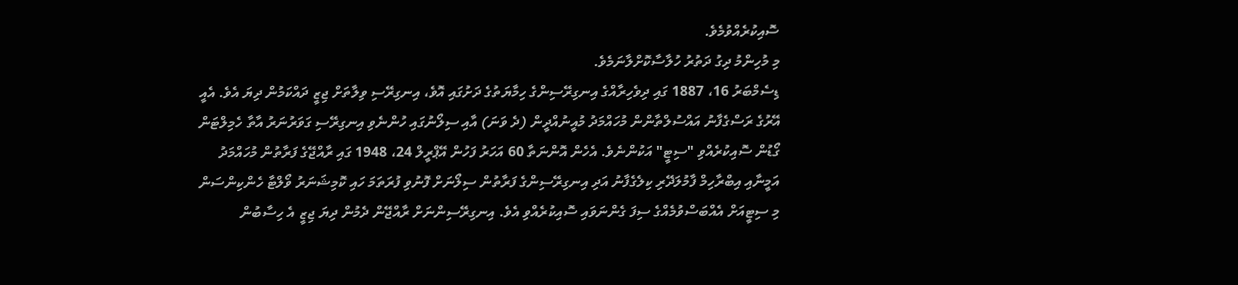ސޮއިކުރެއްވުމެވެ.
މި މުހިންމު ދިގު ދަތުރު ހުލާސާކޮށްލާނަމެވެ.
ޑިސެމްބަރު 16، 1887 ގައި ދިވެހިރާއްގެ އިނގިރޭސިންގެ ހިމާޔަތުގެ ދަށުގައި އޮވެ، އިނގިރޭސި ވިލާތަށް ޖިޒީ ދައްކަމުން ދިޔަ އެވެ. އެއީ އޭރުގެ ރަސްގެފާނު އައްސުލްތާންން މުހައްމަދު މުއީނުއްދީން (ދެ ވަނަ) އާއި ސިލޯނުގައި ހުންނެވި އިނގިރޭސި ގަވަރުނަރު އާތާ ހެމިލްޓަން ގޯޑުން ސޮއިކުރެއްވި "ސިޓީ" އަކުންނެވެ. އެހެން އޮންނަތާ 60 އަހަރު ފަހުން އޭޕްރީލް 24، 1948 ގައި ރާއްޖޭގެ ފަރާތުން މުހައްމަދު އަމީނާއި އިބްރާހިމް ފާމުލަދޭރި ކިލެގެފާނު އަދި އިނގިރޭސިންގެ ފަރާތުން ސިލޯނަށް ފޮނުވި ފުރަތަމަ ހައި ކޮމިޝަނަރު ވޯލްޓާ ހެންކިންސަން މި ސިޓީއަށް އެއްބަސްވުމެއްގެ ސިފަ ގެންނަވައި ސޮއިކުރެއްވި އެވެ. އިނގިރޭސިންނަށް ރާއްޖޭން ދެމުން ދިޔަ ޖިޒީ އެ ހިސާބުން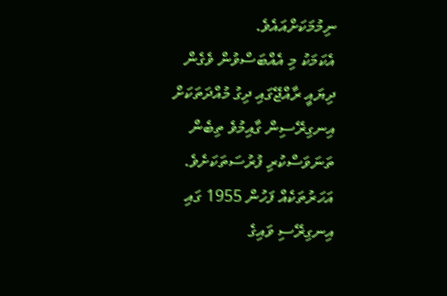ނިމުމަކަށްއައެވެ.
އެކަމަކު މި އެއްބަސްވުން ވެގެން ދިޔައީ ރާއްޖޭގައި ދިގު މުއްދަތަކަށް އިނގިރޭސިން ގާއިމުވެ ތިބެން ތަނަވަސްކުރި ފުރުސަތަކަށެވެ. އަހަރުތަކެއް ފަހުން 1955 ގައި އިނގިރޭސި ވައިގެ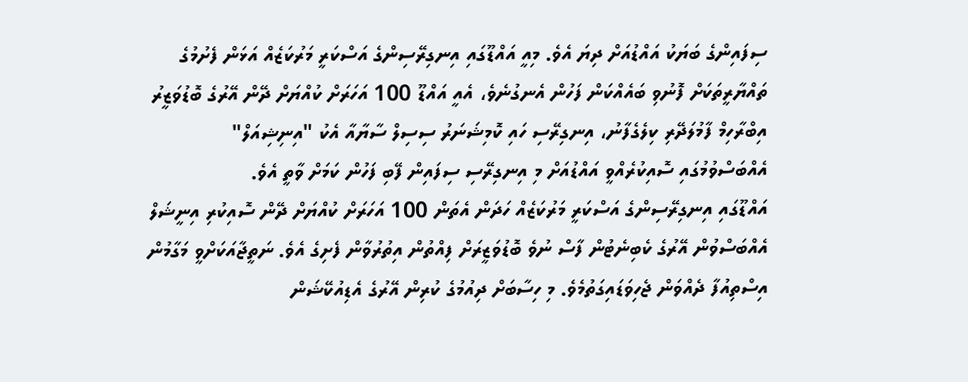ސިފައިންގެ ބަޔަކު އައްޑުއަށް ދިޔަ އެވެ. މިއީ އައްޑޫގައި އިނގިރޭސިންގެ އަސްކަރީ މަރުކަޒެއް އަޅަން ފެށުމުގެ ތައްޔާރީތަކަށް ފޮނުވި ބައެއްކަން ފަހުން އެނގުނެވެ، އެއީ އައްޑޫ 100 އަހަރަށް ކުއްޔަށް ދޭން އޭރުގެ ބޮޑުވަޒީރު އިބްރާހިމް ފާމުލަދޭރި ކިލެގެފާނު، އިނގިރޭސި ހައި ކޮމިޝަނަރު ސިސިލް ސާޔާއާ އެކު "އިނިޝިއަލް" އެއްބަސްވުމުގައި ސޮއިކުރެއްވީ އައްޑުއަށް މި އިނގިރޭސި ސިފައިން ފޭބި ފަހުން ކަމަށް ވާތީ އެވެ.
އައްޑޫގައި އިނގިރޭސިންގެ އަސްކަރީ މަރުކަޒެއް ހަދަން އެތަން 100 އަހަރަށް ކުއްޔަށް ދޭން ސޮއިކުރި އިނީޝަލް އެއްބަސްވުން އޭރުގެ ކެބިނެޓުން ފާސް ނުވެ ބޮޑުވަޒީރަށް ފިއްތުން އިތުރުވާން ފެށިގެ އެވެ. ނަތީޖާއަކަށްވީ މަގާމުން އިސްތިއުފާ ދެއްވަން ޖެހިވަޑައިގަތުމެވެ. މި ހިސާބަށް ދިއުމުގެ ކުރިން އޭރުގެ އެޑިއުކޭޝަން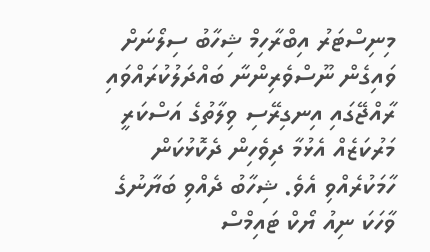މިނިސްޓަރު އިބްރާހިމް ޝިހާބު ސިލޯނަށް ވައިގެން ނޫސްވެރިންނާ ބައްދަލުކުރައްވައި ރާއްޖޭގައި އިނގިރޭސި ވިލާތުގެ އަސްކަރީ މަރުކަޒެއް އެޅުމާ ދިވެހިން ދެކޮޅުކަން ހާމަކުރެއްވި އެވެ. ޝިހާބު ދެއްވި ބަޔާނުގެ ވާހަކަ ނިއު ޔޯކް ޓައިމްސް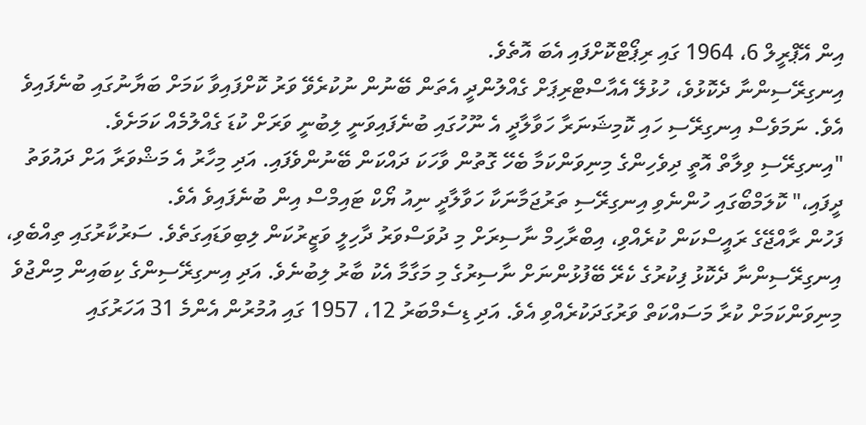އިން އޭޕްރީލް 6، 1964 ގައި ރިޕޯޓްކޮށްފައި އެބަ އޮތެވެ.
އިނގިރޭސިންނާ ދެކޮޅުވެ، ހުޅުލޭ އެއާސްޓްރިޕަށް ގެއްލުންދީ އެތަން ބޭނުން ނުކުރެވޭ ވަރު ކޮށްފައިވާ ކަމަށް ބަޔާނުގައި ބުނެފައިވެ އެވެ. ނަމަވެސް އިނގިރޭސި ހައި ކޮމިޝަނަރާ ހަވާލާދީ އެ ނޫހުގައި ބުނެފައިވަނީ ލިބުނީ ވަރަށް ކުޑަ ގެއްލުމެއް ކަމަށެވެ.
"އިނގިރޭސި ވިލާތް އޮތީ ދިވެހިންގެ މިނިވަންކަމާ ބެހޭ ގޮތުން ވާހަކަ ދައްކަން ބޭނުންވެފައި. އަދި މިހާރު އެ މަޝްވަރާ އަށް ދައުވަތު ދީފައި،" ކޮލަމްބޯގައި ހުންނެވި އިނގިރޭސި ތަރުޖަމާނަކާ ހަވާލާދީ ނިއު ޔޯކް ޓައިމްސް އިން ބުނެފައިވެ އެވެ.
ފަހުން ރާއްޖޭގެ ރައީސްކަން ކުރެއްވި، އިބްރާހިމް ނާސިރަށް މި ދުވަސްވަރު ދާހިލީ ވަޒީރުކަން ލިބިވަޑައިގަތެވެ. ސަރުކާރުގައި ތިއްބެވި، އިނގިރޭސިންނާ ދެކޮޅު ފިކުރުގެ ކެރޭ ބޭފުޅުންނަށް ނާސިރުގެ މި މަގާމާ އެކު ބާރު ލިބުނެވެ. އަދި އިނގިރޭސިންގެ ކިބައިން މިންޖުވެ މިނިވަންކަމަށް ކުރާ މަސައްކަތް ވަރުގަދަކުރެއްވި އެވެ. އަދި ޑިސެމްބަރު 12، 1957 ގައި އުމުރުން އެންމެ 31 އަހަރުގައި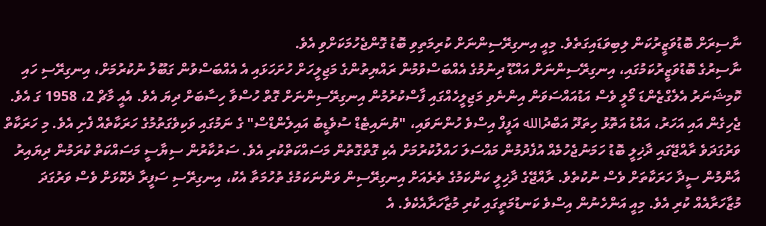ނާސިރަށް ބޮޑުވަޒީރުކަން ލިބިވަޑައިގަތެވެ. މިއީ އިނގިރޭސިންނަށް ކުރިމަތިވި ބޮޑު ގޮންޖެހުމަކަށްވި އެވެ.
ނާސިރުގެ ބޮޑުވަޒީރުކަމުގައި، އިނގިރޭސިންނަށް އައްޑޫ ދިނުމުގެ އެއްބަސްވުމުން ރައްޔިތުންގެ މަޖިލީހަށް ހުށަހަޅައި އެ އެއްބަސްވުން ގަބޫލު ނުކުރުމަށް، އިނގިރޭސި ހައި ކޮމިޝަނަރު އެލެގްޒެންޑަ މޯލީ ވެސް އަޑުއައްސަވަން އިންނެވި މަޖިލީހެއްގައި ފާސްކުރުމުން އިނގިރޭސިންނަށް ގޮތް ހުސްވާ ހިސާބަށް ދިޔަ އެވެ. އެއީ މާޗް 2، 1958 ގަ އެވެ.
ޖެހިގެން އައި އަހަރު، އައްޑު އަތޮޅު ހިތަދޫ އަބްދުالله އަފީފް އިސްވެ ހުންނަވައި، "ޔުނައިޓެޑް ސުވެޑީބު އައިލެންޑްސް" ގެ ނަމުގައި ވަކިވެގަތުމުގެ ހަރަކާތެއް ފެށި އެވެ. މި ހަރަކާތް ވަރުގަދަވެ ރާއްޖޭގައި ދާޚިލީ ބޮޑު ހަމަނުޖެހުމެއް އުފެދުމުން މައްސަލަ ހައްލުކުރުމަށް އެކި ގޮތްގޮތުން މަސައްކަތްކުރި އެވެ. ސަރުކާރުން ސިޔާސީ މަސައްކަތް ކުރަމުން ދިޔައިރު އާންމުން ސީދާ ހަރަކާތަށް ވެސް ނުކުތެވެ. ރާއްޖޭގެ ދާޚިލީ ކަންކަމުގެ ތެރެއަށް އިނގިރޭސިން ވަންނަކަމުގެ ތުހުމަތާ އެކު، އިނގިރޭސި ސަފީރާ ދެކޮޅަށް ވެސް ވަރުގަދަ މުޒާހަރާއެއް ކުރި އެވެ. މިއީ އަންހެނުން އިސްވެ ކަނޑުމަތީގައި ކުރި މުޒާހަރާއެކެވެ. އެ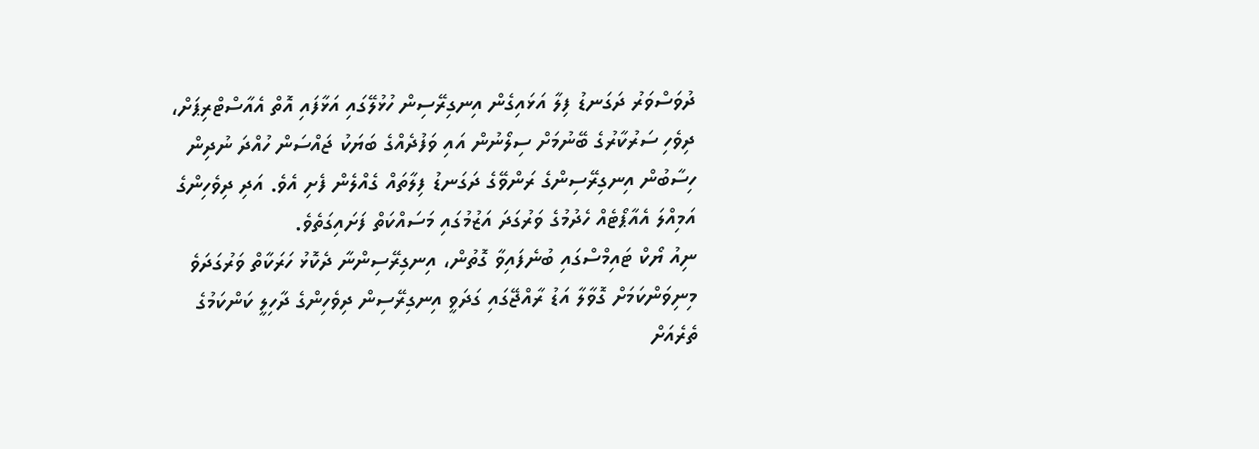ދުވަސްވަރު ދަގަނޑު ފިލާ އަޅައިގެން އިނގިރޭސިން ހުޅުލޭގައި އަޅާފައި އޮތް އެއާސްޓްރިޕަށް، ދިވެހި ސަރުކާރުގެ ބޭނުމަށް ސިލޯނުން އައި ވަފުދެއްގެ ބަޔަކު ޖައްސަން ހުއްދަ ނުދިން ހިސާބުން އިނގިރޭސިންގެ ރަންވޭގެ ދަގަނޑު ފިލާތައް ގެއްލެން ފެށި އެވެ. އަދި ދިވެހިންގެ އަމިއްލަ އެއާޕޯޓެއް ހެދުމުގެ ވަރުގަދަ އަޒުމުގައި މަސައްކަތް ފަށައިގަތެވެ.
ނިއު ޔޯކް ޓައިމްސްގައި ބުނެފައިވާ ގޮތުން، އިނގިރޭސިންނާ ދެކޮޅު ހަރަކާތް ވަރުގަދަވެ މިނިވަންކަމަށް ގޮވާލާ އަޑު ރާއްޖޭގައި ގަދަވީ އިނގިރޭސިން ދިވެހިންގެ ދާހިލީ ކަންކަމުގެ ތެރެއަށް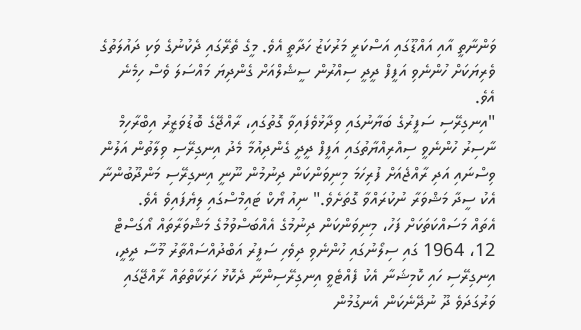ވަންނާތީ އާއި އައްޑޫގައި އަސްކަރީ މަރުކަޒު ހަދާތީ އެވެ. މީގެ ތެރޭގައި ދެކުނުގެ ވަކި ދައުލަތުގެ ވެރިޔަކަށް ހުންނެވި އަފީފް ދީދީ ސިއްރުން ސީޝެލްއަށް ގެންދިޔަ މައްސަލަ ވެސް ހިމެނެ އެވެ.
"އިނގިރޭސި ސަފީރުގެ ބަޔާނުގައި ވިދާޅުވެފައިވާ ގޮތުގައި، ރާއްޖޭގެ ބޮޑުވަޒީރު އިބްރާހިމް ނާސިރު ހުންނެވީ ސިއްރިއްޔާތުގައި އަފީފް ދީދީ ގެންދިއުމާ މެދު އިނގިރޭސި ވިލާތުން އަލުން ވިސްނައި އަދި ރާއްޖެއަށް ފުރިހަމަ މިނިވަންކަން ދިނުމުން ނޫނީ އިނގިރޭސި މަންދޫބުންނާ އެކު ސީދާ މަޝްވަރާ ނުކުރައްވާ ގޮތަށެވެ." ނިއު ޔޯކް ޓައިމްސްގައި ލިޔެފައިވެ އެވެ.
އެތައް މަސައްކަތަކަށް ފަހު، މިނިވަންކަން ދިނުމުގެ އެއްބަސްވުމުގެ މަޝްވަރާތައް އޯގަސްޓް 12، 1964 ގައި ސިލޯނުގައި ހުންނެވި ދިވެހި ސަފީރު އަބްދުއްސައްތާރު މޫސާ ދީދީ، އިނގިރޭސި ހައި ކޮމިޝަނާ އެކު ފެއްޓެވީ އިނގިރޭސިންނާ ދެކޮޅު ހަރަކާތްތައް ރާއްޖޭގައި ވަރުގަދަވެ ދޫ ނުދޭނެކަން އެނގުމުން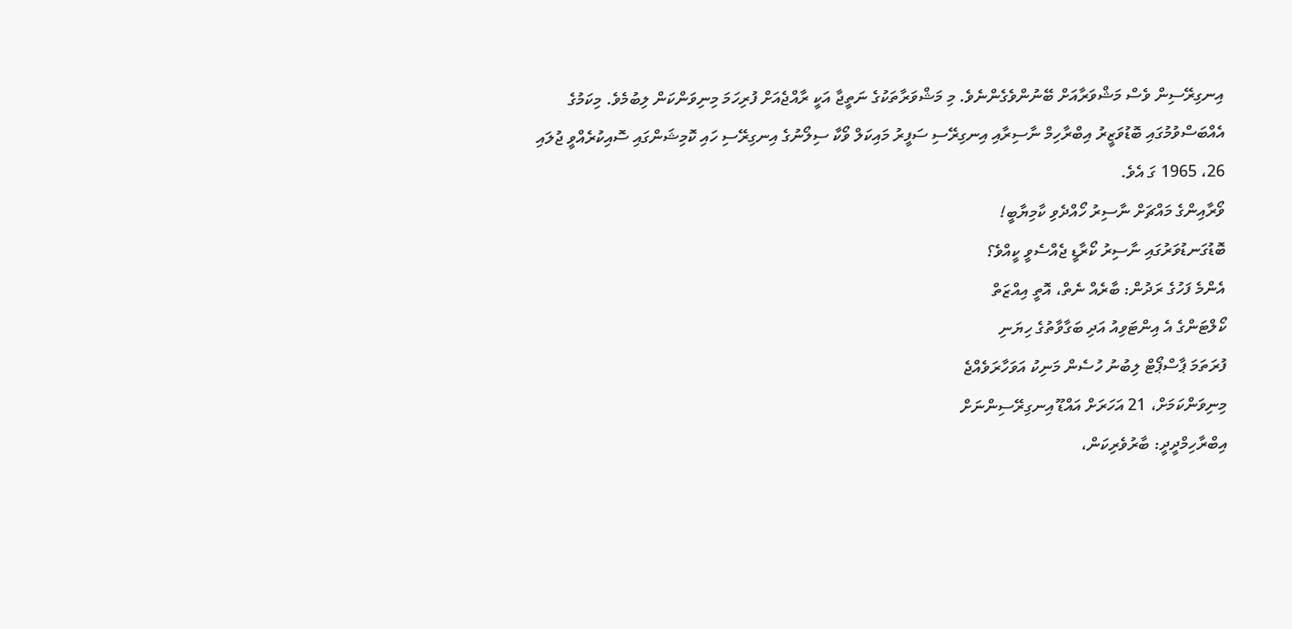އިނގިރޭސިން ވެސް މަޝްވަރާއަށް ބޭނުންވެގެންނެވެ. މި މަޝްވަރާތަކުގެ ނަތީޖާ އަކީ ރާއްޖެއަށް ފުރިހަމަ މިނިވަންކަން ލިބުމެވެ. މިކަމުގެ އެއްބަސްވުމުގައި ބޮޑުވަޒީރު އިބްރާހިމް ނާސިރާއި އިނގިރޭސި ސަފީރު މައިކަލް ވޯކާ ސިލޯނުގެ އިނގިރޭސި ހައި ކޮމިޝަންގައި ސޮއިކުރެއްވީ ޖުލައި 26، 1965 ގަ އެވެ.
ވޯރާއިންގެ މައްޗަށް ނާސިރު ހޯއްދެވި ކާމިޔާބީ!
ބޮޑުގަނޑުވަރުގައި ނާސިރު ކޯރާޑީ ޖެއްސެވީ ކީއްވެ؟
އެންމެ ފަހުގެ ރަދުން: ބާރެއް ނެތް، އޮތީ އިއްޒަތް
ކޯލްޓަންގެ އެ އިންޓަވިއު އަދި ބަގާވާތުގެ ހިޔަނި
ފުރަތަމަ ޕާސްޕޯޓް ލިބުނު ހުސެން މަނިކު އަވަހާރަވެއްޖެ
މިނިވަންކަމަށް، 21 އަހަރަށް އައްޑޫ އިނގިރޭސިންނަށް
އިބްރާހިމްދީދީ: ބާރުވެރިކަން،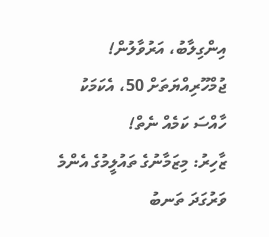އިންގިލާބު، އަރުވާލުން!
ޖުމްހޫރިއްޔަތަށް 50، އެކަމަކު ހާއްސަ ކަމެއް ނެތް!
ޒާހިރު: މިޒަމާނުގެ ތައުލީމުގެ އެންމެ ވަރުގަދަ ތަނބު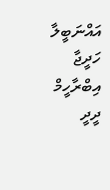އައްނަބީލާ ހަދީޖާ އިބްރާހީމް ދީދީ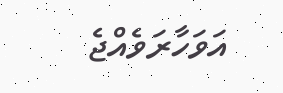އަވަހާރަވެއްޖެ